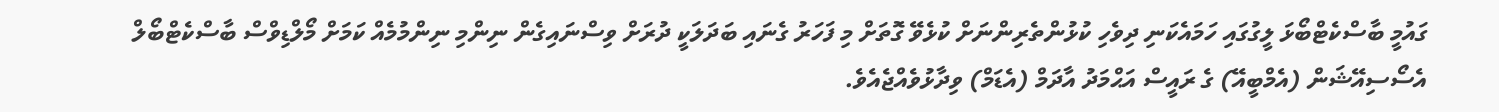ގައުމީ ބާސްކެޓްބޯޅަ ލީގުގައި ހަމައެކަނި ދިވެހި ކުޅުންތެރިންނަށް ކުޅެވޭ ގޮތަށް މި ފަހަރު ގެނައި ބަދަލަކީ ދުރަށް ވިސްނައިގެން ނިންމި ނިންމުމެއް ކަމަށް މޯލްޑިވްސް ބާސްކެޓްބޯލް އެސޯސިއޭޝަން (އެމްބީއޭ) ގެ ރައީސް އަޙްމަދު އާދަމް (އެޑަމް) ވިދާޅުވެއްޖެއެވެ.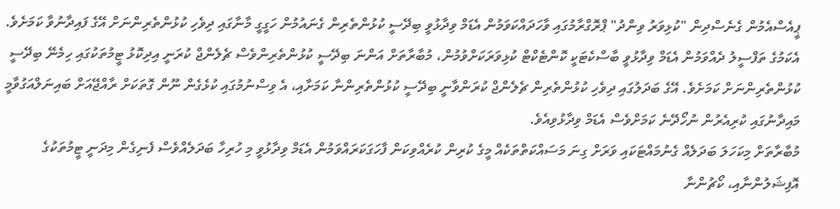ޕީއެސްއެމުން ގެނެސްދިން "ކުޅިވަރު ވިންދު" ޕްރޮގްރާމުގައި ވާހަދައްކަވަމުން އެޑަމް ވިދާޅުވީ ބިދޭސީ ކުޅުންތެރިން ގެނައުމުން ހަގީގީ މާނާގައި ދިވެހި ކުޅުންތެރިންނަށް އޭގެ ފައިދާނުވާ ކަމަށެވެ. އެކަމުގެ ތަފްސީލު ދެއްވަމުން އެޑަމް ވިދާޅުވީ ބާސްކެޓަކީ ކޮންޓެކްޓް ކުޅިވަރަކަށްވުމުން، މުބާރާތަށް އަންނަ ބިދޭސީ ކުޅުންތެރިންވެސް ޗެލެންޖް ކުރަނީ އިދިކޮޅު ޓީމުތަކުގައި ހިމެނޭ ބިދޭސީ ކުޅުންތެރިންނަށް ކަމަށެވެ. އޭގެ ބަދަލުގައި ދިވެހި ކުޅުންތެރިން ޗެލެންޖް ކުރަންވާނީ ބިދޭސީ ކުޅުންތެރިންނާ ކަމަށާއި، އެ ވިސްނުމުގައި ކުޅެގެން ނޫން ގޮތަކަށް ރާއްޖޭއަށް ބައިނަލްއަގުވާމީ މައިދާނުގައި ކުރިއެރުން ނުހޯދޭނެ ކަމަށްވެސް އެޑަމް ވިދާޅުވިއެވެ.
މުބާރާތަށް މިކަހަލަ ބަދަލެއް ގެނުމައްޓަކައި ވަރަށް ގިނަ މަސައްކަތްތަކެއް މީގެ ކުރިން ކުރެއްވިކަން ފާހަގަކަރައްވަމުން އެޑަމް ވިދާޅުވީ މި ހުރިހާ ބަދަލެއްވެސް ފެނިގެން މިދަނީ ޓީމުތަކުގެ އޮފިޝަލުންނާއި، ކޯޗުންނާ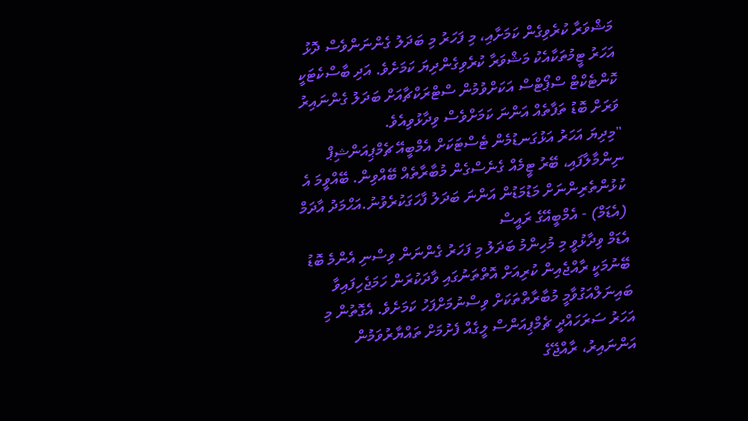މަޝްވަރާ ކުރެވިގެން ކަމަށާއި، މި ފަހަރު މި ބަދަލު ގެންނަންވެސް ދޮޅު އަހަރު ޓީމުތަކާއެކު މަޝްވަރާ ކުރެވިގެންދިޔަ ކަމަށެވެ. އަދި ބާސްކެޓަކީ ކޮންޓެކްޓް ސްޕޯޓްސް އަކަށްވުމުން ސްޓްރަކްޗާއަށް ބަދަލު ގެންނައިރު ވަރަށް ބޮޑު ތަފާތެއް އަންނަ ކަމަށްވެސް ވިދާޅުވިއެވެ.
"މިދިޔަ އަހަރު އަޅުގަނޑުމެން ޓެސްޓަކަށް އެމްބީއޭ ޗެމްޕިއަންޝިޕް ނިންމާލާފައި، ބޭރު ޓީމެއް ގެނެސްގެން މުބާރާތެއް ބޭއްވިން. ބޭއްވީމަ އެ ކުޅުންތެރިންނަށް މަޑުމަޑުން އަންނަ ބަދަލު ފާހަގަކުރެވުނު.އަޙްމަދު އާދަމް (އެޑަމް) - އެމްބީއޭގެ ރައީސް
އެޑަމް ވިދާޅުވީ މި މުހިންމު ބަދަލު މި ފަހަރު ގެންނަން ވިސްނި އެންމެ ބޮޑު ބޭނުމަކީ ރާއްޖެއިން ކުރިއަށް އޮތްތަނުގައި ވާދަކުރަން ހަމަޖެހިފައިވާ ބައިނަލްއަގުވާމީ މުބާރާތްތަކަށް ވިސްނުމަށްފަހު ކަމަށެވެ. އެގޮތުން މި އަހަރު ސަރަހައްދީ ޗެމްޕިއަންސް ލީގެއް ފެށުމަށް ތައްޔާރުވަމުން އަންނައިރު، ރާއްޖޭގެ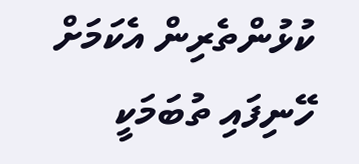ކުޅުންތެރިން އެކަމަށް ހޭނިފައި ތުބަމަކީ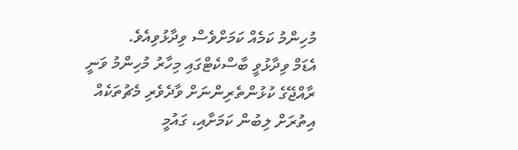މުހިންމު ކަމެއް ކަމަށްވެސް ވިދާޅުވިއެވެ.
އެޑަމް ވިދާޅުވީ ބާސްކެޓްގައި މިހާރު މުހިންމު ވަނީ ރާއްޖޭގެ ކުޅުންތެރިންނަށް ވާދެވެރި މެޗުތަކެއް އިތުރަށް ލިބުން ކަމަށާއި، ގައުމީ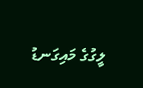ލީގުގެ މައިގަނޑު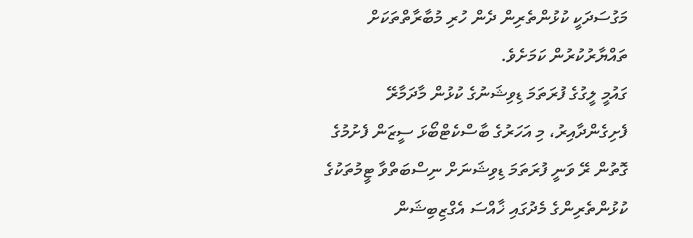މަގުސަދަކީ ކުޅުންތެރިން ދެން ހުރި މުބާރާތްތަކަށް ތައްޔާރުކުރުން ކަމަށެވެ.
ގައުމީ ލީގުގެ ފުރަތަމަ ޑިވިޝަނުގެ ކުޅުން މާދަމާރޭ ފެށިގެންދާއިރު، މި އަހަރުގެ ބާސްކެޓްބޯޅަ ސީޒަން ފެށުމުގެ ގޮތުން ރޭ ވަނީ ފުރަތަމަ ޑިވިޝަނަށް ނިސްބަތްވާ ޓީމުތަކުގެ ކުޅުންތެރިންގެ މެދުގައި ޚާއްސަ އެގްޒިބިޝަން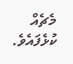މެޗެއް ކުޅެފައެވެ.